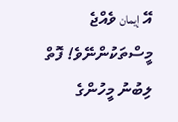އޭ إيمان ވެއްޖެ މީސްތަކުންނޭވެ! ފޮތް ލިބުނު މީހުންގެ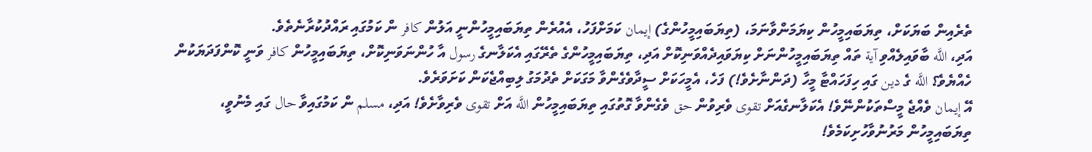ތެރެއިން ބަޔަކަށް، ތިޔަބައިމީހުން ކިޔަމަންވާނަމަ، (ތިޔަބައިމީހުންގެ) إيمان ކަމަށްފަހު، އެއުރެން ތިޔަބައިމީހުންނީ އަލުން كافر ން ކަމުގައި ރައްދުކުރާނެތެވެ.
އަދި، اللَّه ބާވައިލެއްވި آية ތައް ތިޔަބައިމީހުންނަށް ކިޔަވައިދެއްވަނިކޮށް އަދި، ތިޔަބައިމީހުންގެ ތެރޭގައި އެކަލާނގެ رسول އާ ހުންނަވަނިކޮށް، ތިޔަބައިމީހުން كافر ވަނީ ކޮންފަދަޔަކުން ހެއްޔެވެ؟ اللَّه ގެ دين ގައި ހިފަހައްޓާ މީހާ (ދަންނާށެވެ!) ފަހެ، އެމީހަކަށް ސީދާވެގެންވާ މަގަކަށް ތެދުމަގު ލިބިއްޖެކަން ކަށަވަރެވެ.
އޭ إيمان ވެއްޖެ މީސްތަކުންނޭވެ! އެކަލާނގެއަށް تقوى ވެރިވުން حق ވެގެންވާ ގޮތުގައި ތިޔަބައިމީހުން اللَّه އަށް تقوى ވެރިވާށެވެ! އަދި، مسلم ން ކަމުގައިވާ حال ގައި މެނުވީ، ތިޔަބައިމީހުން މަރުނުވާހުށިކަމެވެ!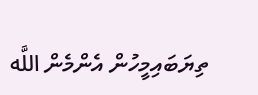ތިޔަބައިމީހުން އެންމެން اللَّه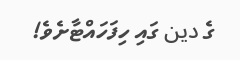ގެ دين ގައި ހިފަހައްޓާށެވެ!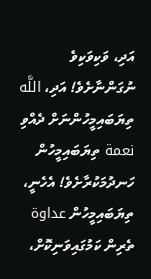އަދި، ވަކިވަކިވެ ނުގަންނާށެވެ! އަދި، اللَّه ތިޔަބައިމީހުންނަށް ދެއްވި نعمة ތިޔަބައިމީހުން ހަނދުމަކުރާށެވެ! އެހެނީ، ތިޔަބައިމީހުން عداوة ތެރިން ކަމުގައިވަނިކޮށް،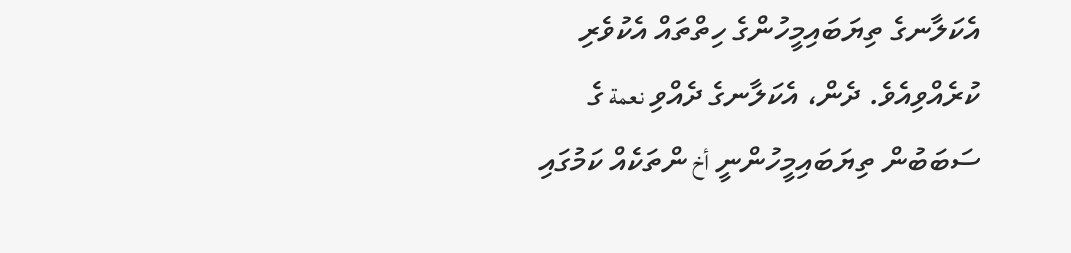އެކަލާނގެ ތިޔަބައިމީހުންގެ ހިތްތައް އެކުވެރި ކުރެއްވިއެވެ. ދެން، އެކަލާނގެ ދެއްވި نعمة ގެ ސަބަބުން ތިޔަބައިމީހުންނީ أخ ންތަކެއް ކަމުގައި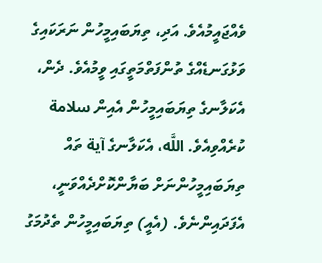ވެއްޖައީމުއެވެ. އަދި، ތިޔަބައިމީހުން ނަރަކައިގެ ވަޅުގަނޑެއްގެ ތުންފަތްމަތީގައި ވީމުއެވެ. ދެން، އެކަލާނގެ ތިޔަބައިމީހުން އެއިން سلامة ކުރެއްވިއެވެ. اللَّه، އެކަލާނގެ آية ތައް ތިޔަބައިމީހުންނަށް ބަޔާންކޮށްދެއްވަނީ، އެފަދައިންނެވެ. (އެއީ) ތިޔަބައިމީހުން ތެދުމަގު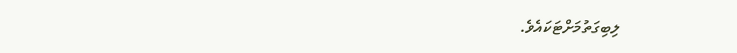ލިބިގަތުމަށްޓަކައެވެ.